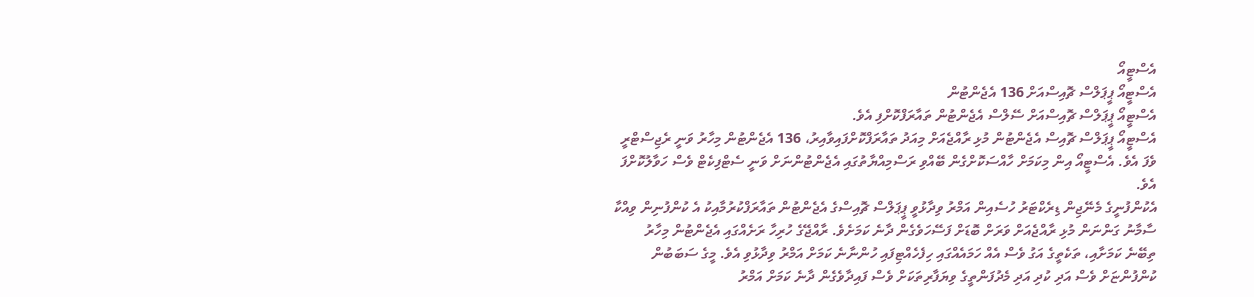އެސްޓީއޯ
އެސްޓީއޯ ޕީޕަލްސް ޗޮއިސްއަށް 136 އެޖެންޓުން
އެސްޓީއޯ ޕީޕަލްސް ޗޮއިސްއަށް ސޭލްސް އެޖެންޓުން ތައާރަފްކޮށްފި އެވެ.
އެސްޓީއޯ ޕީޕަލްސް ޗޮއިސް އެޖެންޓުން މުޅި ރާއްޖެއަށް މިއަދު ތައާރަފްކޮށްފައިވާއިރު، 136 އެޖެންޓުން މިހާރު ވަނީ ރެޖިސްޓްރީ ވެފަ އެވެ. އެސްޓީއޯ އިން މިކަމަށް ހާއްސަކޮށްގެން ބޭއްވި ރަސްމިއްޔާތުގައި އެޖެންޓުންނަށް ވަނީ ސެޓްފިކެޓް ވެސް ހަވާލުކޮށްފަ އެވެ.
އެކުންފުނީގެ މެނޭޖިން ޑިރެކްޓަރު ހުސެއިން އަމްރު ވިދާޅުވީ ޕީޕަލްސް ޗޮއިސްގެ އެޖެންޓުން ތައާރަފްކުރުމާއިކު އެ ކުންފުނިން ވިއްކާ ސާމާނު ގަންނަން މުޅި ރާއްޖެއަށް ވަރަށް ބޮޑަށް ފަސޭހަވެގެން ދާނެ ކަމަށެވެ. ރާއްޖޭގެ ހުރިހާ ރަށެއްގައި އެޖެންޓުން މިހާރު ތިބޭނެ ކަމަށާއި، ތަކެތީގެ އަގު ވެސް އެއް ހަމައެއްގައި ހިފެހެއްޓިފައި ހުންނާނެ ކަމަށް އަމްރު ވިދާޅުވި އެވެ. މީގެ ސަބަބުން ކުންފުންޏަށް ވެސް އަދި ކުދި އަދި މެދުފަންތީގެ ވިޔަފާރިތަކަށް ވެސް ފައިދާވެގެން ދާނެ ކަމަށް އަމްރު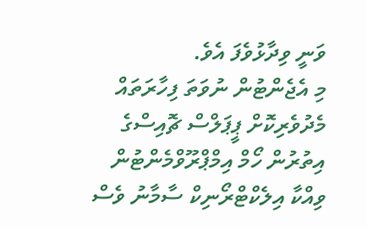ވަނީ ވިދާޅުވެފަ އެވެ.
މި އެޖެންޓުން ނުވަތަ ފިހާރަތައް މެދުވެރިކޮށް ޕީޕަލްސް ޗޮއިސްގެ އިތުރުން ހޯމް އިމްޕްރޫވްމެންޓުން ވިއްކާ އިލެކްޓްރޯނިކް ސާމާނު ވެސް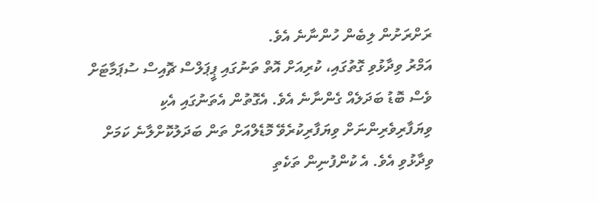ރަށްރަށުން ލިބެން ހުންނާނެ އެވެ.
އަމްރު ވިދާޅުވި ގޮތުގައި، ކުރިއަށް އޮތް ތަނުގައި ޕީޕަލްސް ޗޮއިސް ސުޕަމާޓަށް ވެސް ބޮޑު ބަދަލެއް ގެންނާނެ އެވެ. އެގޮތުން އެތަނުގައި އެކި ވިޔަފާރިވެރިންނަށް ވިޔަފާރިކުރެވޭ މޮޑެލްއަށް ތަން ބަދަލުކޮށްލާނެ ކަމަށް ވިދާޅުވި އެވެ. އެ ކުންފުނިން ތަކެތި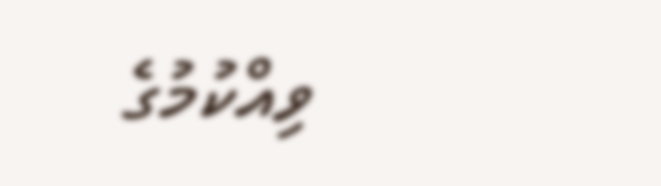ވިއްކުމުގެ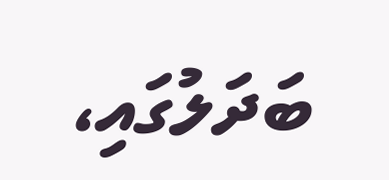ބަދަލުގައި،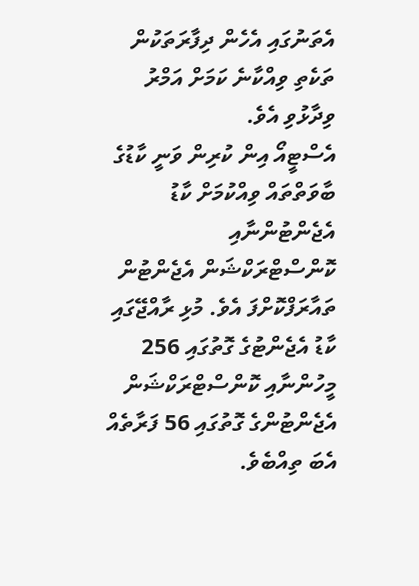އެތަނުގައި އެހެން ދިފާރަތަކުން ތަކެތި ވިއްކާނެ ކަމަށް އަމްރު ވިދާޅުވި އެވެ.
އެސްޓީއޯ އިން ކުރިން ވަނީ ކާޑުގެ ބާވަތްތައް ވިއްކުމަށް ކާޑު އެޖެންޓުންނާއި ކޮންސްޓްރަކްޝަން އެޖެންޓުން ތައާރަފްކޮށްފަ އެވެ. މުޅި ރާއްޖޭގައި ކާޑު އެޖެންޓުގެ ގޮތުގައި 256 މީހުންނާއި ކޮންސްޓްރަކްޝަން އެޖެންޓުންގެ ގޮތުގައި 56 ފަރާތެއް އެބަ ތިއްބެވެ.